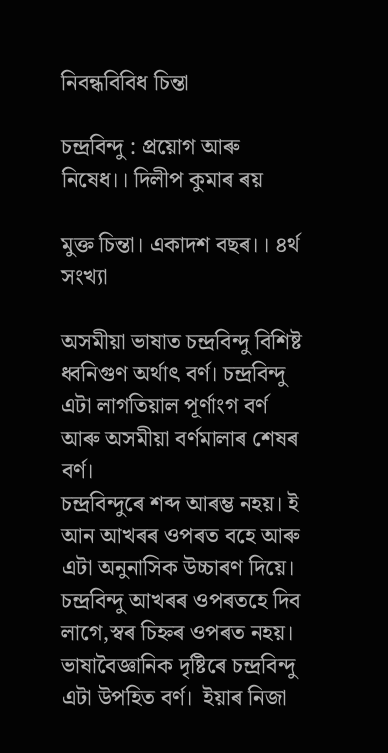নিবন্ধবিবিধ চিন্তা

চন্দ্ৰবিন্দু : প্ৰয়োগ আৰু নিষেধ।। দিলীপ কুমাৰ ৰয়

মুক্ত চিন্তা। একাদশ বছৰ।। ৪ৰ্থ সংখ্যা

অসমীয়া ভাষাত চন্দ্রবিন্দু বিশিষ্ট ধ্বনিগুণ অৰ্থাৎ বৰ্ণ। চন্দ্ৰবিন্দু এটা লাগতিয়াল পূৰ্ণাংগ বৰ্ণ আৰু অসমীয়া বৰ্ণমালাৰ শেষৰ বৰ্ণ।
চন্দ্ৰবিন্দুৰে শব্দ আৰম্ভ নহয়। ই আন আখৰৰ ওপৰত বহে আৰু এটা অনুনাসিক উচ্চাৰণ দিয়ে। চন্দ্ৰবিন্দু আখৰৰ ওপৰতহে দিব লাগে,স্বৰ চিহ্নৰ ওপৰত নহয়।
ভাষাবৈজ্ঞানিক দৃষ্টিৰে চন্দ্ৰবিন্দু এটা উপহিত বৰ্ণ।  ইয়াৰ নিজা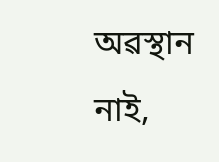অৱস্থান নাই,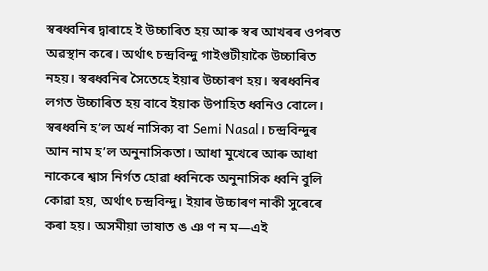স্বৰধ্বনিৰ দ্বাৰাহে ই উচ্চাৰিত হয় আৰু স্বৰ আখৰৰ ওপৰত অৱস্থান কৰে। অৰ্থাৎ চন্দ্রবিন্দু গাইগুটীয়াকৈ উচ্চাৰিত নহয়। স্বৰধ্বনিৰ সৈতেহে ইয়াৰ উচ্চাৰণ হয়। স্বৰধ্বনিৰ লগত উচ্চাৰিত হয় বাবে ইয়াক উপাহিত ধ্বনিও বোলে। স্বৰধ্বনি হ’ল অৰ্ধ নাসিক্য বা Semi Nasal। চন্দ্ৰবিন্দুৰ আন নাম হ’ল অনুনাসিকতা। আধা মুখেৰে আৰু আধা নাকেৰে শ্বাস নিৰ্গত হোৱা ধ্বনিকে অনুনাসিক ধ্বনি বুলি কোৱা হয়, অৰ্থাৎ চন্দ্ৰবিন্দু। ইয়াৰ উচ্চাৰণ নাকী সুৰেৰে কৰা হয়। অসমীয়া ভাষাত ঙ ঞ ণ ন ম—এই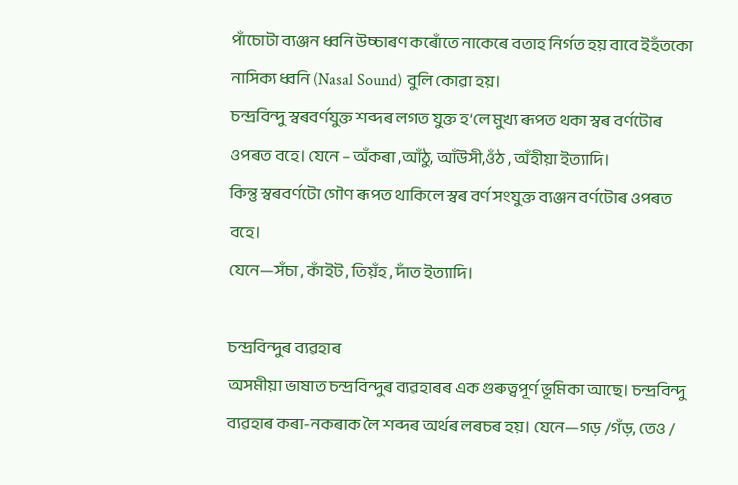পাঁচোটা ব্যঞ্জন ধ্বনি উচ্চাৰণ কৰোঁতে নাকেৰে বতাহ নিৰ্গত হয় বাবে ইহঁতকো নাসিক্য ধ্বনি (Nasal Sound) বুলি কোৱা হয়।
চন্দ্ৰবিন্দু স্বৰবৰ্ণযুক্ত শব্দৰ লগত যুক্ত হ’লে মুখ্য ৰূপত থকা স্বৰ বৰ্ণটোৰ ওপৰত বহে। যেনে – অঁকৰা ,আঁঠু, আঁউসী,ওঁঠ , অঁহীয়া ইত্যাদি।
কিন্তু স্বৰবৰ্ণটো গৌণ ৰূপত থাকিলে স্বৰ বৰ্ণ সংযুক্ত ব্যঞ্জন বৰ্ণটোৰ ওপৰত বহে।
যেনে—সঁচা , কাঁইট , তিয়ঁহ , দাঁত ইত্যাদি।

চন্দ্ৰবিন্দুৰ ব্যৱহাৰ
অসমীয়া ভাষাত চন্দ্ৰবিন্দুৰ ব্যৱহাৰৰ এক গুৰুত্বপূৰ্ণ ভূমিকা আছে। চন্দ্ৰবিন্দু ব্যৱহাৰ কৰা-নকৰাক লৈ শব্দৰ অৰ্থৰ লৰচৰ হয়। যেনে—গড় /গঁড়, তেও /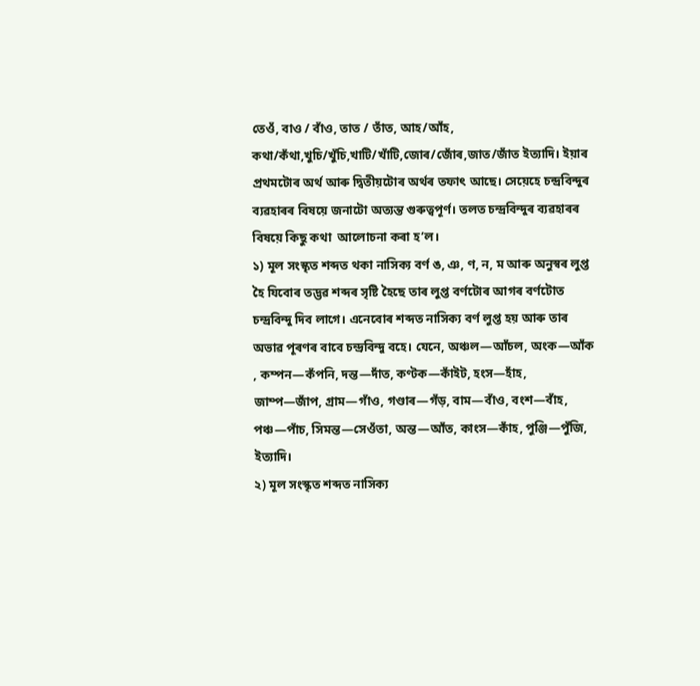তেওঁ, বাও / বাঁও, তাত / তাঁত, আহ/আঁহ, কথা/কঁথা,খুচি/খুঁচি,খাটি/খাঁটি,জোৰ/জোঁৰ,জাত/জাঁত ইত্যাদি। ইয়াৰ প্ৰথমটোৰ অৰ্থ আৰু দ্বিতীয়টোৰ অৰ্থৰ তফাৎ আছে। সেয়েহে চন্দ্ৰবিন্দুৰ ব্যৱহাৰৰ বিষয়ে জনাটো অত্যন্ত গুৰুত্বপূৰ্ণ। তলত চন্দ্ৰবিন্দুৰ ব্যৱহাৰৰ বিষয়ে কিছু কথা  আলোচনা কৰা হ’ল।
১) মূল সংস্কৃত শব্দত থকা নাসিক্য বৰ্ণ ঙ, ঞ, ণ, ন, ম আৰু অনুস্বৰ লুপ্ত হৈ যিবোৰ তদ্ভৱ শব্দৰ সৃষ্টি হৈছে তাৰ লুপ্ত বৰ্ণটোৰ আগৰ বৰ্ণটোত চন্দ্ৰবিন্দু দিব লাগে। এনেবোৰ শব্দত নাসিক্য বৰ্ণ লুপ্ত হয় আৰু তাৰ অভাৱ পূৰণৰ বাবে চন্দ্ৰবিন্দু বহে। যেনে, অঞ্চল—আঁচল, অংক—আঁক , কম্পন—কঁপনি, দন্ত—দাঁত, কণ্টক—কাঁইট, হংস—হাঁহ, জাম্প—জাঁপ, গ্ৰাম—গাঁও, গণ্ডাৰ—গঁড়, বাম—বাঁও, বংশ—বাঁহ, পঞ্চ—পাঁচ, সিমন্ত—সেওঁতা, অন্ত—আঁত, কাংস—কাঁহ, পুঞ্জি—পুঁজি, ইত্যাদি।
২) মূল সংস্কৃত শব্দত নাসিক্য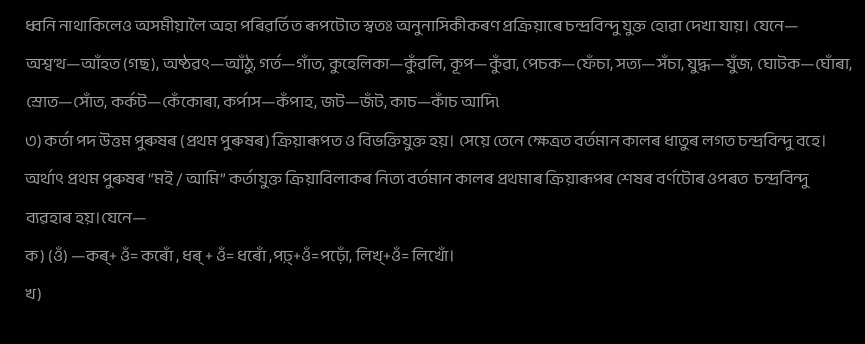ধ্বনি নাথাকিলেও অসমীয়ালৈ অহা পৰিৱৰ্তিত ৰূপটোত স্বতঃ অনুনাসিকীকৰণ প্ৰক্ৰিয়াৰে চন্দ্ৰবিন্দু যুক্ত হোৱা দেখা যায়। যেনে— অশ্বত্থ—আঁহত (গছ), অষ্ঠৱৎ—আঁঠু, গৰ্ত—গাঁত, কুহেলিকা—কুঁৱলি, কূপ—কুঁৱা, পেচক—ফেঁচা, সত্য—সঁচা, যুদ্ধ—যুঁজ, ঘোটক—ঘোঁৰা, স্ৰোত—সোঁত, কৰ্কট—কেঁকোৰা, কৰ্পাস—কঁপাহ, জট—জঁট, কাচ—কাঁচ আদি৷
৩) কৰ্তা পদ উত্তম পুৰুষৰ (প্ৰথম পুৰুষৰ) ক্ৰিয়াৰূপত ও বিভক্তিযুক্ত হয়। সেয়ে তেনে ক্ষেত্ৰত বৰ্তমান কালৰ ধাতুৰ লগত চন্দ্ৰবিন্দু বহে। অৰ্থাৎ প্ৰথম পুৰুষৰ “মই / আমি” কৰ্তাযুক্ত ক্ৰিয়াবিলাকৰ নিত্য বৰ্তমান কালৰ প্ৰথমাৰ ক্ৰিয়াৰূপৰ শেষৰ বৰ্ণটোৰ ওপৰত  চন্দ্ৰবিন্দু ব্যৱহাৰ হয়।যেনে—
ক) (ওঁ) —কৰ্+ ওঁ= কৰোঁ , ধৰ্ + ওঁ= ধৰোঁ ,পঢ়্+ওঁ=পঢ়োঁ, লিখ্+ওঁ= লিখোঁ।
খ)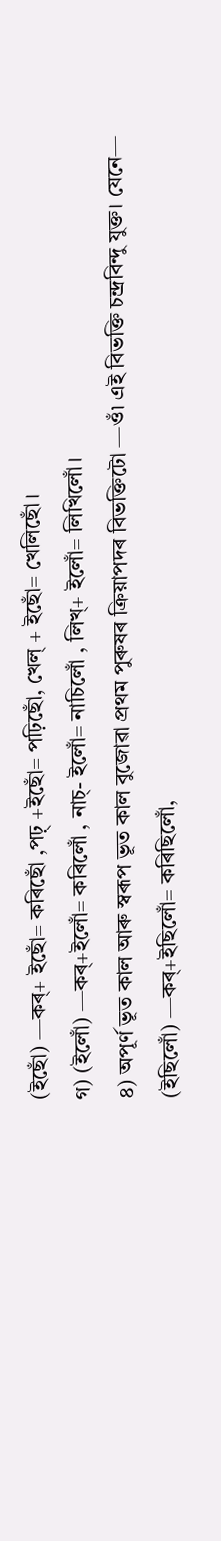(ইছোঁ) —কৰ্+ ইছোঁ= কৰিছোঁ ,পঢ়্ +ইছোঁ= পঢ়িছোঁ, খেল্ + ইছোঁ= খেলিছোঁ।
গ) (ইলোঁ) —কৰ্+ইলোঁ= কৰিলোঁ , নাচ্- ইলোঁ= নাচিলোঁ , লিখ্+ ইলোঁ= লিখিলোঁ।
৪) অপূৰ্ণ ভূত কাল আৰু স্বৰূপ ভূত কাল বুজোৱা প্ৰথম পুৰুষৰ ক্ৰিয়াপদৰ বিভক্তিটো —ওঁ৷ এই বিভক্তি চন্দ্ৰবিন্দু যুক্ত। যেনে— (ইছিলোঁ) —কৰ্+ইছিলোঁ= কৰিছিলোঁ,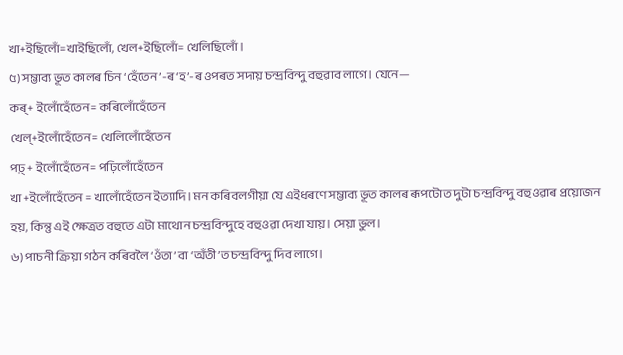খা+ইছিলোঁ=খাইছিলোঁ, খেল+ইছিলোঁ= খেলিছিলোঁ।
৫) সম্ভাব্য ভূত কালৰ চিন ‘হেঁতেন’-ৰ ‘হ’-ৰ ওপৰত সদায় চন্দ্ৰবিন্দু বহুৱাব লাগে। যেনে—
কৰ্+ ইলোঁহেঁতেন= কৰিলোঁহেঁতেন
খেল্+ইলোঁহেঁতেন= খেলিলোঁহেঁতেন
পঢ়্ + ইলোঁহেঁতেন= পঢ়িলোঁহেঁতেন
খা +ইলোঁহেঁতেন = খালোঁহেঁতেন ইত্যাদি। মন কৰিবলগীয়া যে এইধৰণে সম্ভাব্য ভূত কালৰ ৰূপটোত দুটা চন্দ্ৰবিন্দু বহুওৱাৰ প্ৰয়োজন হয়, কিন্তু এই ক্ষেত্ৰত বহুতে এটা মাথোন চন্দ্ৰবিন্দুহে বহুওৱা দেখা যায়। সেয়া ভুল।
৬) পাচনী ক্ৰিয়া গঠন কৰিবলৈ ‘ওঁতা’ বা ‘অঁতী’ত চন্দ্ৰবিন্দু দিব লাগে।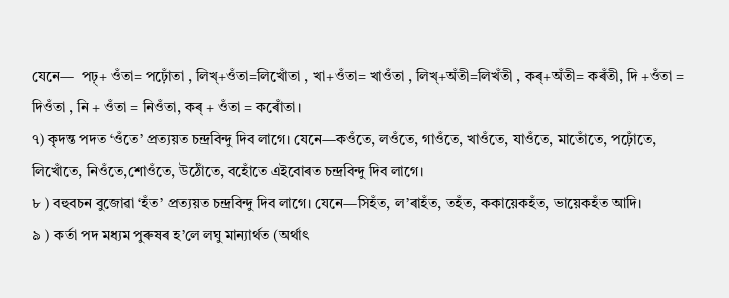যেনে—  পঢ়্+ ওঁতা= পঢ়োঁতা , লিখ্+ওঁতা=লিখোঁতা , খা+ওঁতা= খাওঁতা , লিখ্+অঁতী=লিখঁতী , কৰ্+অঁতী= কৰঁতী, দি +ওঁতা = দিওঁতা , নি + ওঁতা = নিওঁতা, কৰ্ + ওঁতা = কৰোঁতা।
৭) কৃদন্ত পদত ‘ওঁতে’ প্ৰত্যয়ত চন্দ্ৰবিন্দু দিব লাগে। যেনে—কওঁতে, লওঁতে, গাওঁতে, খাওঁতে, যাওঁতে, মাতোঁতে, পঢ়োঁতে, লিখোঁতে, নিওঁতে,শোওঁতে, উঠোঁতে, বহোঁতে এইবোৰত চন্দ্ৰবিন্দু দিব লাগে।
৮ ) বহুবচন বুজোৱা ‘হঁত’ প্ৰত্যয়ত চন্দ্ৰবিন্দু দিব লাগে। যেনে—সিহঁত, ল’ৰাহঁত, তহঁত, ককায়েকহঁত, ভায়েকহঁত আদি।
৯ ) কৰ্তা পদ মধ্যম পুৰুষৰ হ’লে লঘু মান্যাৰ্থত (অৰ্থাৎ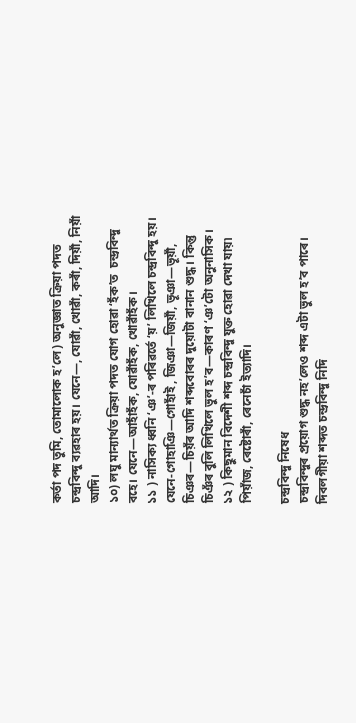কৰ্তা পদ তুমি, তোমালোক হ’লে) অনুজ্ঞাত ক্ৰিয়া পদত চন্দ্ৰবিন্দু ব্যৱহাৰ হয়। যেনে—, যোৱাঁ, খোৱাঁ, কৰাঁ, দিয়াঁ, নিয়াঁ আদি।
১০) লঘু মান্যাৰ্থত ক্ৰিয়া পদত যোগ হোৱা ‘হঁক’ত  চন্দ্ৰবিন্দু বহে। যেনে—আহাঁহঁক, যোৱাঁহঁক, খোৱাঁহঁক।
১১ ) নাসিক্য ধ্বনি ‘ঞ’-ৰ পৰিৱৰ্তে ‘য়’ লিখিলে চন্দ্রবিন্দু হয়। যেনে-গোহাঞি—গোহাঁই , জিঞা—জিয়াঁ, ভূঞা—ভূয়াঁ, চিঞৰ—চিয়ঁৰ আদি শব্দবোৰৰ দুয়োটা বানান শুদ্ধ। কিন্তু  চিঞঁৰ বুলি লিখিলে ভুল হ’ব—কাৰণ ‘ঞ’টো অনুনাসিক।
১২ ) কিছুমান বিদেশী শব্দ চন্দ্ৰবিন্দু যুক্ত হোৱা দেখা যায়৷ পিয়াঁজ, ৰেষ্টোৰাঁ, ৰেনেচাঁ ইত্যাদি।

চন্দ্ৰবিন্দু নিষেধ
চন্দ্ৰবিন্দুৰ প্ৰয়োগ শুদ্ধ নহ’লেও শব্দ এটা ভুল হ’ব পাৰে। দিবলগীয়া শব্দত চন্দ্ৰবিন্দু নিদি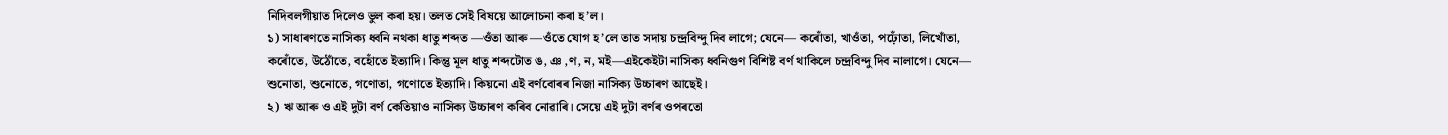নিদিবলগীয়াত দিলেও ভুল কৰা হয়। তলত সেই বিষয়ে আলোচনা কৰা হ’ল।
১) সাধাৰণতে নাসিক্য ধ্বনি নথকা ধাতু শব্দত —ওঁতা আৰু —ওঁতে যোগ হ’লে তাত সদায় চন্দ্ৰবিন্দু দিব লাগে; যেনে— কৰোঁতা, খাওঁতা, পঢ়োঁতা, লিখোঁতা, কৰোঁতে, উঠোঁতে, বহোঁতে ইত্যাদি। কিন্তু মূল ধাতু শব্দটোত ঙ, ঞ ,ণ, ন, মই—এইকেইটা নাসিক্য ধ্বনিগুণ বিশিষ্ট বৰ্ণ থাকিলে চন্দ্ৰবিন্দু দিব নালাগে। যেনে— শুনোতা, শুনোতে, গণোতা, গণোতে ইত্যাদি। কিয়নো এই বৰ্ণবোৰৰ নিজা নাসিক্য উচ্চাৰণ আছেই।
২) ঋ আৰু ও এই দুটা বৰ্ণ কেতিয়াও নাসিক্য উচ্চাৰণ কৰিব নোৱাৰি। সেয়ে এই দুটা বৰ্ণৰ ওপৰতো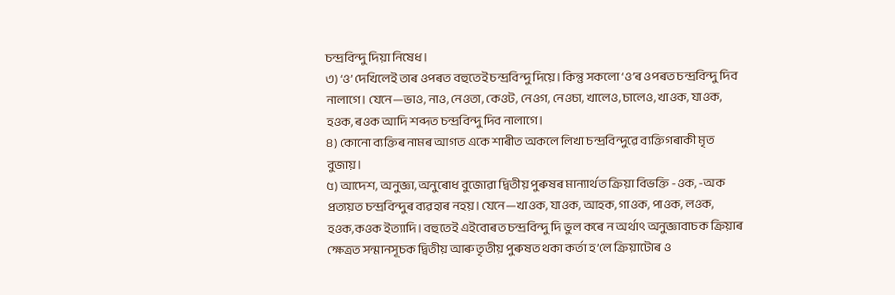চন্দ্ৰবিন্দু দিয়া নিষেধ।
৩) ‘ও’ দেখিলেই তাৰ ওপৰত বহুতেই চন্দ্ৰবিন্দু দিয়ে। কিন্তু সকলো ‘ও’ৰ ওপৰত চন্দ্ৰবিন্দু দিব নালাগে। যেনে—ভাও, নাও, নেওতা, কেওট, নেওগ, নেওচা, খালেও, চালেও, খাওক, যাওক, হওক, ৰওক আদি শব্দত চন্দ্ৰবিন্দু দিব নালাগে।
৪) কোনো ব্যক্তিৰ নামৰ আগত একে শাৰীত অকলে লিখা চন্দ্ৰবিন্দুৱে ব্যক্তিগৰাকী মৃত বুজায়।
৫) আদেশ, অনুজ্ঞা, অনুৰোধ বুজোৱা দ্বিতীয় পুৰুষৰ মান্যাৰ্থত ক্ৰিয়া বিভক্তি -ওক, -অক প্ৰত্যয়ত চন্দ্ৰবিন্দুৰ ব্যৱহাৰ নহয়। যেনে—খাওক, যাওক, আহক, গাওক, পাওক, লওক, হওক,কওক ইত্যাদি। বহুতেই এইবোৰত চন্দ্ৰবিন্দু দি ভুল কৰে ন অৰ্থাৎ অনুজ্ঞাবাচক ক্ৰিয়াৰ ক্ষেত্ৰত সন্মানসূচক দ্বিতীয় আৰু তৃতীয় পুৰুষত থকা কৰ্তা হ’লে ক্ৰিয়াটোৰ ও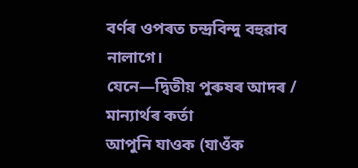বৰ্ণৰ ওপৰত চন্দ্ৰবিন্দু বহুৱাব নালাগে।
যেনে—দ্বিতীয় পুৰুষৰ আদৰ / মান্যাৰ্থৰ কৰ্তা
আপুনি যাওক (যাওঁক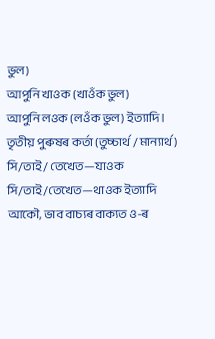ভুল)
আপুনি খাওক (খাওঁক ভুল)
আপুনি লওক (লওঁক ভুল) ইত্যাদি।
তৃতীয় পুৰুষৰ কৰ্তা (তুচ্চাৰ্থ / মান্যাৰ্থ )
সি/তাই/ তেখেত—যাওক
সি/তাই/তেখেত—থাওক ইত্যাদি
আকৌ, ভাব বাচ্যৰ বাক্যত ও-ৰ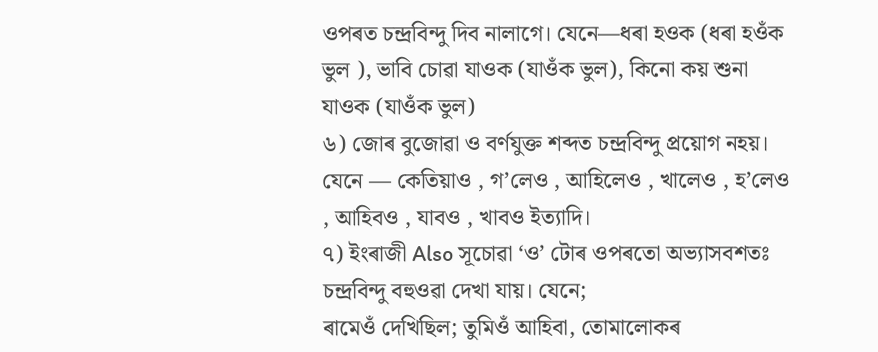ওপৰত চন্দ্ৰবিন্দু দিব নালাগে। যেনে—ধৰা হওক (ধৰা হওঁক ভুল ), ভাবি চোৱা যাওক (যাওঁক ভুল), কিনো কয় শুনা যাওক (যাওঁক ভুল)
৬) জোৰ বুজোৱা ও বৰ্ণযুক্ত শব্দত চন্দ্ৰবিন্দু প্রয়োগ নহয়। যেনে — কেতিয়াও , গ’লেও , আহিলেও , খালেও , হ’লেও , আহিবও , যাবও , খাবও ইত্যাদি।
৭) ইংৰাজী Also সূচোৱা ‘ও’ টোৰ ওপৰতো অভ্যাসবশতঃ চন্দ্ৰবিন্দু বহুওৱা দেখা যায়। যেনে;
ৰামেওঁ দেখিছিল; তুমিওঁ আহিবা, তোমালোকৰ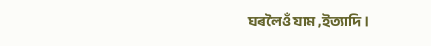ঘৰলৈওঁ যাম ,ইত্যাদি।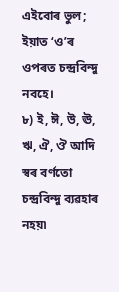এইবোৰ ভুল; ইয়াত ‘ও’ৰ ওপৰত চন্দ্ৰবিন্দু নবহে।
৮) ই, ঈ, উ, ঊ, ঋ, ঐ, ঔ আদি স্বৰ বর্ণতো চন্দ্ৰবিন্দু ব্যৱহাৰ নহয়৷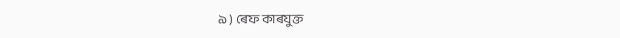৯ ) ৰেফ কাৰযুক্ত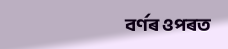বৰ্ণৰ ওপৰত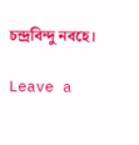চন্দ্ৰবিন্দু নবহে।

Leave a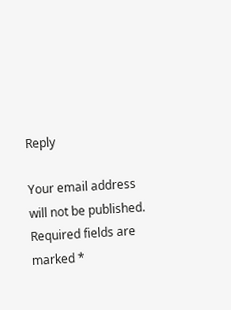Reply

Your email address will not be published. Required fields are marked *